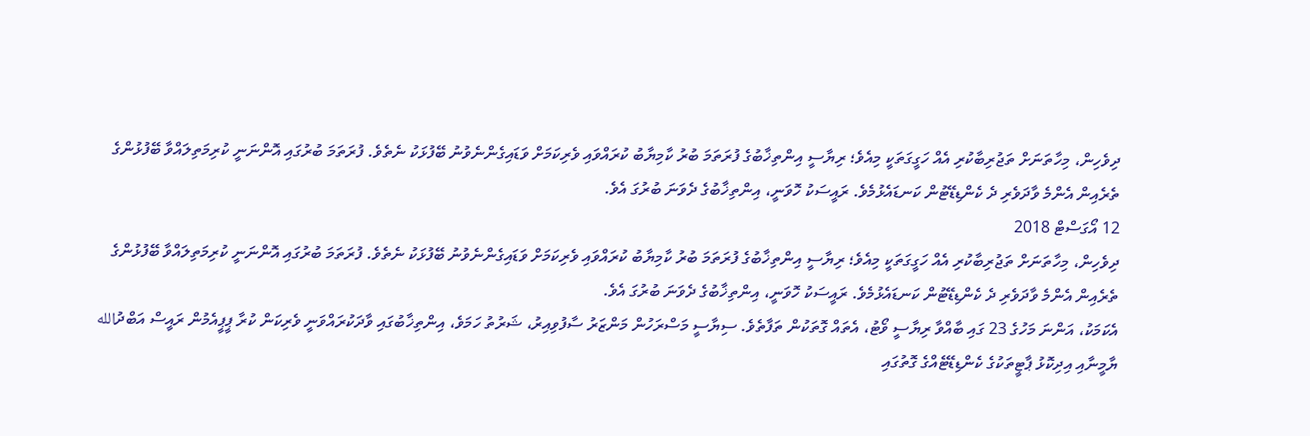ދިވެހިން، މިހާތަނަށް ތަޖުރިބާކުރި އެއް ހަގީގަތަކީ މިއެވެ؛ ރިޔާސީ އިންތިޚާބުގެ ފުރަތަމަ ބުރު ކާމިޔާބު ކުރައްވައި ވެރިކަމަށް ވަޑައިގެންނެވުނު ބޭފުޅަކު ނެތެވެ. ފުރަތަމަ ބުރުގައި އޮންނަނީ ކުރިމަތިލައްވާ ބޭފުޅުންގެ ތެރެއިން އެންމެ ވާދަވެރި ދެ ކެންޑިޑޭޓުން ކަނޑައެޅުމެވެ. ރައީސަކު ހޮވަނީ، އިންތިޚާބުގެ ދެވަނަ ބުރުގަ އެވެ.
12 އޯގަސްޓް 2018
ދިވެހިން، މިހާތަނަށް ތަޖުރިބާކުރި އެއް ހަގީގަތަކީ މިއެވެ؛ ރިޔާސީ އިންތިޚާބުގެ ފުރަތަމަ ބުރު ކާމިޔާބު ކުރައްވައި ވެރިކަމަށް ވަޑައިގެންނެވުނު ބޭފުޅަކު ނެތެވެ. ފުރަތަމަ ބުރުގައި އޮންނަނީ ކުރިމަތިލައްވާ ބޭފުޅުންގެ ތެރެއިން އެންމެ ވާދަވެރި ދެ ކެންޑިޑޭޓުން ކަނޑައެޅުމެވެ. ރައީސަކު ހޮވަނީ، އިންތިޚާބުގެ ދެވަނަ ބުރުގަ އެވެ.
އެކަމަކު، އަންނަ މަހުގެ 23 ގައި ބާއްވާ ރިޔާސީ ވޯޓު، އެތައް ގޮތަކުން ތަފާތެވެ. ސިޔާސީ މަސްރަހުން މަންޒަރު ސާފުވިއިރު، ޝަރުތު ހަމަވެ، އިންތިޚާބުގައި ވާދަކުރައްވަނީ ވެރިކަން ކުރާ ޕީޕީއެމުން ރައީސް އަބްދުالله ޔާމީނާއި އިދިކޮޅު ޕާޓީތަކުގެ ކެންޑިޑޭޓެއްގެ ގޮތުގައި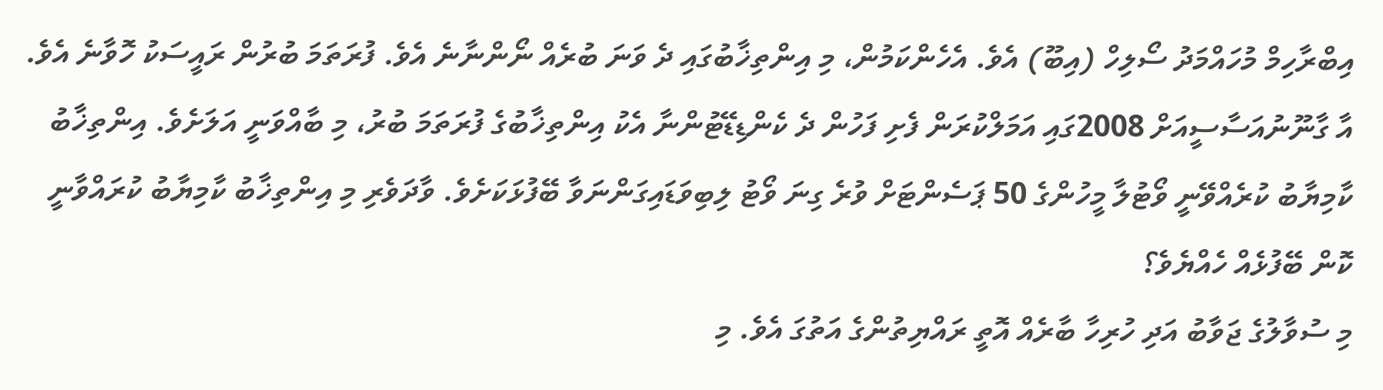އިބްރާހިމް މުހައްމަދު ސޯލިހް (އިބޫ) އެވެ. އެހެންކަމުން، މި އިންތިޚާބުގައި ދެ ވަނަ ބުރެއް ނޯންނާނެ އެވެ. ފުރަތަމަ ބުރުން ރައީސަކު ހޮވާނެ އެވެ.
އާ ގާނޫނުއަސާސީއަށް 2008ގައި އަމަލްކުރަން ފެށި ފަހުން ދެ ކެންޑިޑޭޓުންނާ އެކު އިންތިޚާބުގެ ފުރަތަމަ ބުރު، މި ބާއްވަނީ އަލަށެވެ. އިންތިޚާބު ކާމިޔާބު ކުރެއްވޭނީ ވޯޓުލާ މީހުންގެ 50 ޕަސެންޓަށް ވުރެ ގިނަ ވޯޓު ލިބިވަޑައިގަންނަވާ ބޭފުޅަކަށެވެ. ވާދަވެރި މި އިންތިޚާބު ކާމިޔާބު ކުރައްވާނީ ކޮން ބޭފުޅެއް ހެއްޔެވެ؟
މި ސުވާލުގެ ޖަވާބު އަދި ހުރިހާ ބާރެއް އޮތީ ރައްޔިތުންގެ އަތުގަ އެވެ. މި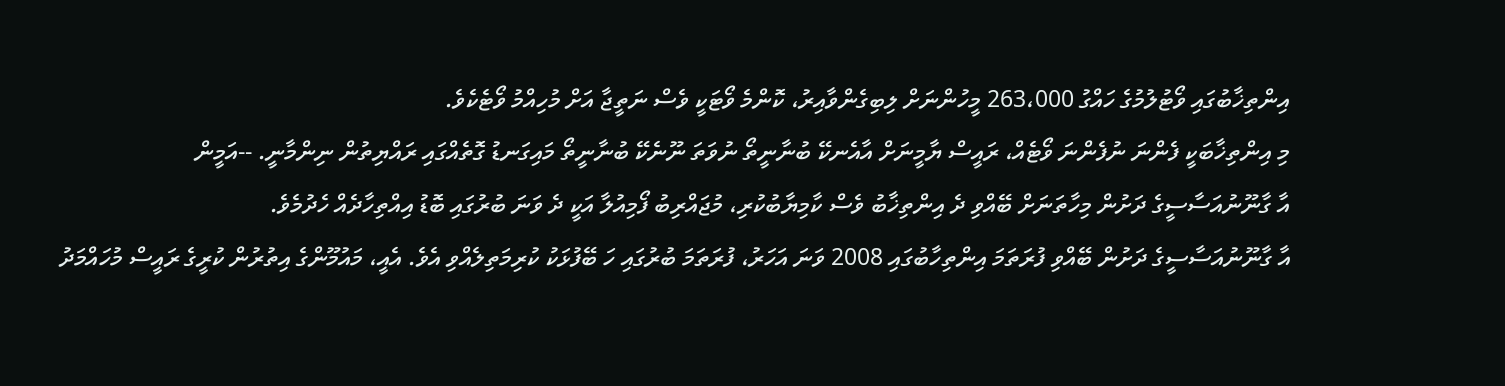އިންތިޚާބުގައި ވޯޓުލުމުގެ ހައްގު 263،000 މީހުންނަށް ލިބިގެންވާއިރު، ކޮންމެ ވޯޓަކީ ވެސް ނަތީޖާ އަށް މުހިއްމު ވޯޓެކެވެ.
މި އިންތިޚާބަކީ ފެންނަ ނުފެންނަ ވޯޓެއް، ރައީސް ޔާމީނަށް އާއެނކޭ ބުނާނީތޯ ނުވަތަ ނޫނެކޭ ބުނާނީތޯ މައިގަނޑު ގޮތެއްގައި ރައްޔިތުން ނިންމާނީ. --އަމީން
އާ ގާނޫނުއަސާސީގެ ދަށުން މިހާތަނަށް ބޭއްވި ދެ އިންތިޚާބު ވެސް ކާމިޔާބުކުރި، މުޖައްރިބު ފޯމިއުލާ އަކީ ދެ ވަނަ ބުރުގައި ބޮޑު އިއްތިހާދެއް ހެދުމެވެ.
އާ ގާނޫނުއަސާސީގެ ދަށުން ބޭއްވި ފުރަތަމަ އިންތިހާބުގައި 2008 ވަނަ އަހަރު، ފުރަތަމަ ބުރުގައި ހަ ބޭފުޅަކު ކުރިމަތިލެއްވި އެވެ. އެއީ، މައުމޫންގެ އިތުރުން ކުރީގެ ރައީސް މުހައްމަދު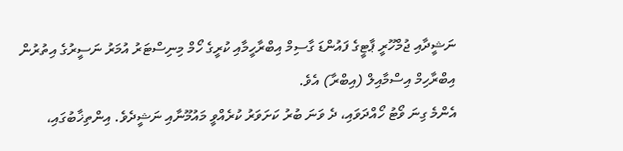ނަޝީދާއި ޖުމްހޫރީ ޕާޓީގެ ފައުންޑަ ގާސިމް އިބްރާހީމާއި ކުރީގެ ހޯމް މިނިސްޓަރު އުމަރު ނަސީރުގެ އިތުރުން އިބްރާހިމް އިސްމާއިލް (އިބްރާ) އެވެ.
އެންމެ ގިނަ ވޯޓު ހޯއްދަވައި، ދެ ވަނަ ބުރު ކަށަވަރު ކުރެއްވީ މައުމޫނާއި ނަޝީދެވެ. އިންތިޚާބުގައި،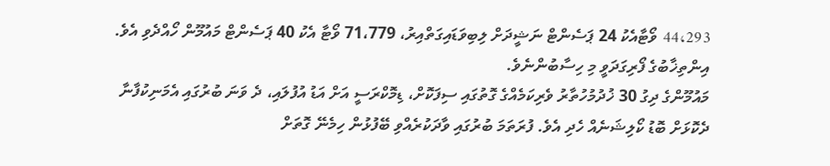44،293 ވޯޓާއެކު 24 ޕަސެންޓް ނަޝީދަށް ލިބިވަޑައިގަތްއިރު، 71،779 ވޯޓާ އެކު 40 ޕަސެންޓް މައުމޫން ހޯއްދެވި އެވެ.
އިންތިޚާބުގެ ފޯރިގަދަވީ މި ހިސާބުންނެވެ.
މައުމޫންގެ ދިގު 30 ޚުދުމުހުތާރު ވެރިކަމެއްގެ ގޮތުގައި ސިފަކޮށް، ޑިމޮކްރަސީ އަށް އަޑު އުފުލައި، ދެ ވަނަ ބުރުގައި އެމަނިކުފާނާ ދެކޮޅަށް ބޮޑު ކޯލިޝަނެއް ހެދި އެވެ. ފުރަތަމަ ބުރުގައި ވާދަކުރެއްވި ބޭފުޅުން ހިމެނޭ ގޮތަށް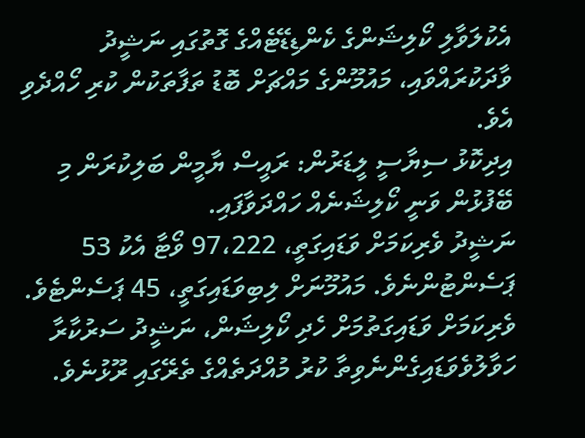އެކުލަވާލި ކޯލިޝަންގެ ކެންޑިޑޭޓެއްގެ ގޮތުގައި ނަޝީދު ވާދަކުރައްވައި، މައުމޫންގެ މައްޗަށް ބޮޑު ތަފާތަކުން ކުރި ހޯއްދެވި އެވެ.
އިދިކޮޅު ސިޔާސީ ލީޑަރުން: ރައީސް ޔާމީން ބަލިކުރަން މި ބޭފުޅުން ވަނީ ކޯލިޝަނެއް ހައްދަވާފައި.
ނަޝީދު ވެރިކަމަށް ވަޑައިގަތީ، 97،222 ވޯޓާ އެކު 53 ޕަސެންޓުންނެވެ. މައުމޫނަށް ލިބިވަޑައިގަތީ، 45 ޕަސެންޓެވެ. ވެރިކަމަށް ވަޑައިގަތުމަށް ހެދި ކޯލިޝަން، ނަޝީދު ސަރުކާރާ ހަވާލުވެވަޑައިގެންނެވިތާ ކުރު މުއްދަތެއްގެ ތެރޭގައި ރޫޅުނެވެ.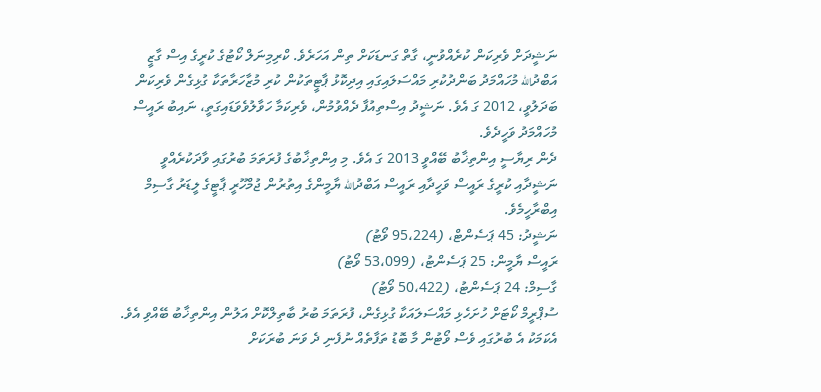ނަޝީދަށް ވެރިކަން ކުރެއްވުނީ، ގާތް ގަނޑަކަށް ތިން އަހަރެވެ. ކްރިމިނަލް ކޯޓުގެ ކުރީގެ އިސް ގާޒީ އަބްދުالله މުހައްމަދު ބަންދުކުރި މައްސަލައިގައި އިދިކޮޅު ޕާޓީތަކުން ކުރި މުޒާހަރާތަކާ ގުޅިގެން ވެރިކަން ބަދަލުވީ، 2012 ގަ އެވެ. ނަޝީދު އިސްތިއުފާ ދެއްވުމުން، ވެރިކަމާ ހަވާލުވެވަޑައިގަތީ، ނައިބު ރައީސް މުހައްމަދު ވަހީދެވެ.
ދެން ރިޔާސީ އިންތިޚާބު ބޭއްވީ 2013 ގަ އެވެ. މި އިންތިޚާބުގެ ފުރަތަމަ ބުރުގައި ވާދަކުރެއްވީ ނަޝީދާއި ކުރީގެ ރައީސް ވަހީދާއި ރައީސް އަބްދުالله ޔާމީންގެ އިތުރުން ޖުމްހޫރީ ޕާޓީގެ ލީޑަރު ގާސިމް އިބްރާހީމެވެ.
ނަޝީދު: 45 ޕަސެންޓް، (95،224 ވޯޓު)
ރައީސް ޔާމީން: 25 ޕަސެންޓު، (53،099 ވޯޓު)
ގާސިމް: 24 ޕަސެންޓު، (50،422 ވޯޓު)
ސުޕްރީމް ކޯޓަށް ހުށަހެޅި މައްސަލައަކާ ގުޅިގެން، ފުރަތަމަ ބުރު ބާތިލްކޮށް އަލުން އިންތިޚާބު ބޭއްވި އެވެ. އެކަމަކު އެ ބުރުގައި ވެސް ވޯޓުން މާ ބޮޑު ތަފާތެއް ނުފެނި ދެ ވަނަ ބުރަކަށް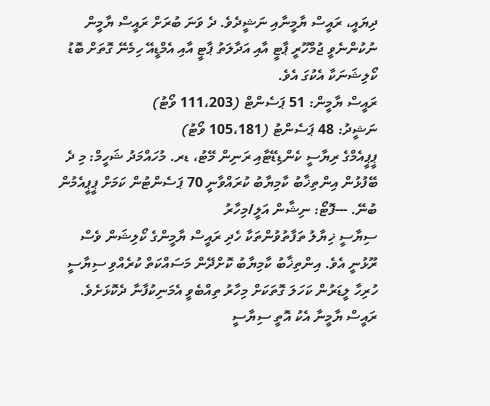ދިޔައީ، ރައީސް ޔާމީނާއި ނަޝީދެވެ. ދެ ވަނަ ބުރަށް ރައީސް ޔާމީން ނުކުންނެވީ ޖުމްހޫރީ ޕާޓީ އާއި އަދާލަތު ޕާޓީ އާއި އެމްޑީއޭ ހިމެނޭ ގޮތަށް ބޮޑު ކޯލިޝަނަކާ އެކުގަ އެވެ.
ރައީސް ޔާމީން: 51 ޕަސެންޓް (111،203 ވޯޓު)
ނަޝީދު: 48 ޕަސެންޓު (105،181 ވޯޓު)
ޕީޕީއެމްގެ ރިޔާސީ ކެންޑިޑޭޓާއި ރަނިން މޭޓު، ޑރ. މުހައްމަދު ޝަހީމް: މި ދެ ބޭފުޅުން އިންތިޚާބު ކާމިޔާބު ކުރައްވާނީ 70 ޕަސެންޓުން ކަމަށް ޕީޕީއެމުން ބުނޭ. ---ފޮޓޯ: ނިޝާން އަލީ/މިހާރު
ސިޔާސީ ޚިޔާލު ތަފާތުވުންތަކާ ހެދި ރައީސް ޔާމީންގެ ކޯލިޝަން ވެސް ރޫޅުނީ އެވެ. އިންތިޚާބު ކާމިޔާބު ކޮށްދޭން މަސައްކަތް ކުރެއްވި ސިޔާސީ ހުރިހާ ލީޑަރުން ކަހަލަ ގޮތަކަށް މިހާރު ތިއްބެވީ އެމަނިކުފާނާ ދެކޮޅަށެވެ. ރައީސް ޔާމީނާ އެކު އޮތީ ސިޔާސީ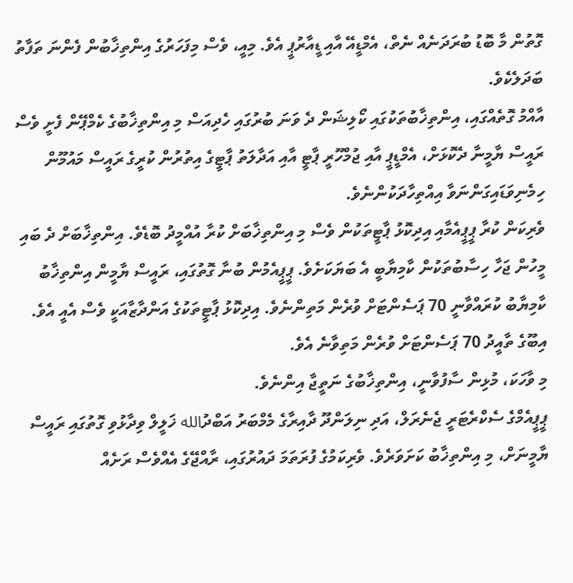ގޮތުން މާ ބޮޑު ބުރަދަނެއް ނެތް، އެމްޑީއޭ އާއި ޑީއާރުޕީ އެވެ. މިއީ، ވެސް މިފަހަރުގެ އިންތިޚާބުން ފެންނަ ތަފާތު ބަދަލެކެވެ.
އާއްމު ގޮތެއްގައި، އިންތިޚާބުތަކުގައި ކޯލިޝަން ދެ ވަނަ ބުރުގައި ހެދިއަސް މި އިންތިޚާބުގެ ކެމްޕޭން ފެށީ ވެސް ރައީސް ޔާމީނާ ދެކޮޅަށް، އެމްޑީޕީ އާއި ޖުމްހޫރީ ޕާޓީ އާއި އަދާލަތު ޕާޓީގެ އިތުރުން ކުރީގެ ރައީސް މައުމޫން ހިމެނިވަޑައިގަންނަވާ އިއްތިހާދަކުންނެވެ.
ވެރިކަން ކުރާ ޕީޕީއެމާއި އިދިކޮޅު ޕާޓީތަކުން ވެސް މި އިންތިޚާބަށް ކުރާ އުއްމީދު ބޮޑެވެ. އިންތިޚާބަށް ދެ ބައި މީހުން ޖަހާ ހިސާބުތަކުން ކާމިޔާބީ އެ ބަޔަކަށެވެ. ޕީޕީއެމުން ބުނާ ގޮތުގައި، ރައީސް ޔާމީން އިންތިޚާބު ކާމިޔާބު ކުރައްވާނީ 70 ޕަސެންޓަށް ވުރެން މަތިންނެވެ. އިދިކޮޅު ޕާޓީތަކުގެ އަންދާޒާއަކީ ވެސް އެއީ އެވެ. އިބޫގެ ތާއީދު 70 ޕަސެންޓަށް ވުރެން މަތިވާނެ އެވެ.
މި ވާހަކަ، މުޅިން ސާފުވާނީ، އިންތިޚާބުގެ ނަތީޖާ އިންނެވެ.
ޕީޕީއެމްގެ ސެކްރެޓަރީ ޖެނެރަލް، އަދި ނިލަންދޫ ދާއިރާގެ މެމްބަރު އަބްދުالله ޚަލީލް ވިދާޅުވި ގޮތުގައި ރައީސް ޔާމީނަށް، މި އިންތިޚާބު ކަށަވަރެވެ. ވެރިކަމުގެ ފުރަތަމަ ދައުރުގައި، ރާއްޖޭގެ އެއްވެސް ރަށެއް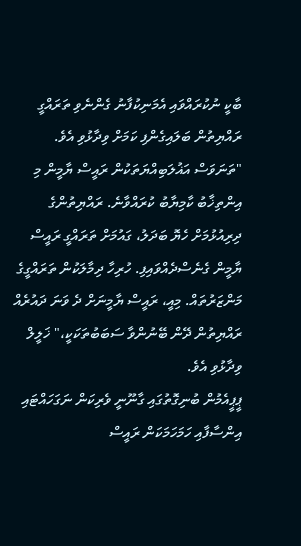ބާކީ ނުކުރައްވައި އެމަނިކުފާނު ގެންނެވި ތަރައްގީ ރައްޔިތުން ބަލައިގެންފި ކަމަށް ވިދާޅުވި އެވެ.
"ތަނަވަސް އަޣުލަބިއްޔަތަކުން ރައީސް ޔާމީން މި އިންތިޚާބު ކާމިޔާބު ކުރައްވާނެ. ރައްޔިތުންގެ ދިރިއުޅުމަށް ހެޔޮ ބަދަލު، ގައުމަށް ތަރައްގީ ރައީސް ޔާމީން ގެނެސްދެއްވައިފި. ހުރިހާ ދިމާލަކުން ތަރައްގީގެ މަންޒަރުތައް. މިއީ، ރައީސް ޔާމީނަށް ދެ ވަނަ ދައުރެއް ރައްޔިތުން ދޭން ބޭނުންވާ ސަބަބުތަކަކީ،" ޚަލީލް ވިދާޅުވި އެވެ.
ޕީޕީއެމުން ބުނިގޮތުގައި ގާނޫނީ ވެރިކަން ނަގަހައްޓައި އިންސާފާއި ހަމަހަމަކަން ރައީސް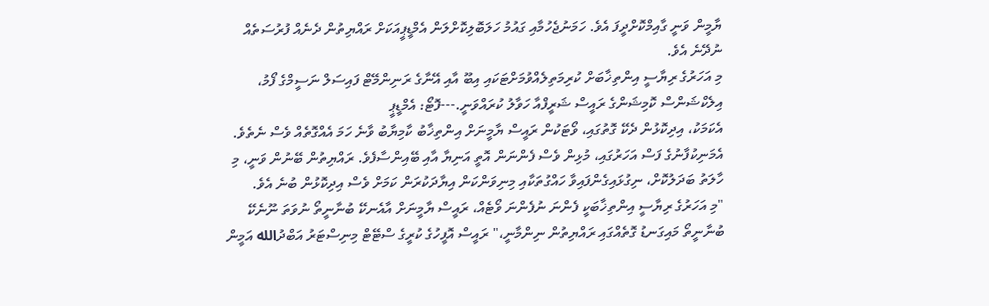ޔާމީން ވަނީ ގާއިމްކޮށްދީފަ އެވެ. ހަމަނުޖެހުމާއި ގައުމު ހަލަބޮލިކޮށްލަން އެމްޑީޕީއަކަށް ރައްޔިތުން ދެނެއް ފުރުސަތެއް ނުދޭނެ އެވެ.
މި އަހަރުގެ ރިޔާސީ އިންތިޚާބަށް ކުރިމަތިލެއްވުމަށްޓަކައި އިބޫ އާއި އޭނާގެ ރަނިންމޭޓް ފައިސަލް ނަސީމްގެ ފޯމު، އިލެކްޝަންސް ކޮމިޝަންގެ ރައީސް ޝަރީފްއާ ހަވާލު ކުރައްވަނީ.---ފޮޓޯ: އެމްޑީޕީ
އެކަމަކު، އިދިކޮޅުން ދެކޭ ގޮތުގައި، ވޯޓަކުން ރައީސް ޔާމީނަށް އިންތިޚާބު ކާމިޔާބު ވާނެ ހަމަ އެއްގޮތެއް ވެސް ނެތެވެ. އެމަނިކުފާނުގެ ފަސް އަހަރުގައި، މުޅިން ވެސް ފެންނަން އޮތީ އަނިޔާ އާއި ބޭއިންސާފެވެ. ރައްޔިތުން ބޭނުން ވަނީ، މި ހާލަތު ބަދަލުކޮށް، ނިގުޅައިގެންފައިވާ ހައްގުތަކާއި މިނިވަންކަން އިޔާދަކުރަން ކަމަށް ވެސް އިދިކޮޅުން ބުނެ އެވެ.
"މި އަހަރުގެ ރިޔާސީ އިންތިޚާބަކީ ފެންނަ ނުފެންނަ ވޯޓެއް، ރައީސް ޔާމީނަށް އާއެނކޭ ބުނާނީތޯ ނުވަތަ ނޫނެކޭ ބުނާނީތޯ މައިގަނޑު ގޮތެއްގައި ރައްޔިތުން ނިންމާނީ،" ރައީސް އޮފީހުގެ ކުރީގެ ސްޓޭޓް މިނިސްޓަރު އަބްދުالله އަމީން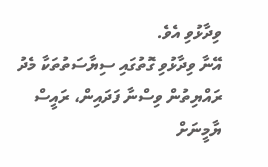ވިދާޅުވި އެވެ.
އޭނާ ވިދާޅުވި ގޮތުގައި ސިޔާސަތުތަކާ މެދު ރައްޔިތުން ވިސްނާ ފަދައިން، ރައީސް ޔާމީނަށް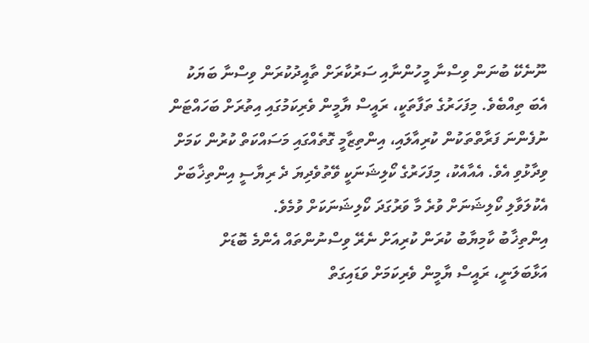ނޫނެކޭ ބުނަން ވިސްނާ މީހުންނާއި ސަރުކާރަށް ތާއީދުކުރަން ވިސްނާ ބަޔަކު އެބަ ތިއްބެވެ. މިފަހަރުގެ ތަފާތަކީ، ރައީސް ޔާމީން ވެރިކަމުގައި އިތުރަށް ބަހައްޓަން ނުފެންނަ ފަރާތްތަކުން ކުރިއާލައި، އިންތިޒާމީ ގޮތެއްގައި މަސައްކަތް ކުރުން ކަމަށް ވިދާޅުވި އެވެ. އެއާއެކު، މިފަހަރުގެ ކޯލިޝަނަކީ ވޭތުވެދިޔަ ދެ ރިޔާސީ އިންތިޚާބަށް އެކުލަވާލި ކޯލިޝަނަށް ވުރެ މާ ވަރުގަދަ ކޯލިޝަނަކަށް ވުމެވެ.
އިންތިޚާބު ކާމިޔާބު ކުރަން ކުރިއަށް ނެރޭ ވިސްނުންތައް އެންމެ ބޮޑަށް އަޅާބަލަނީ، ރައީސް ޔާމީން ވެރިކަމަށް ވަޑައިގަތް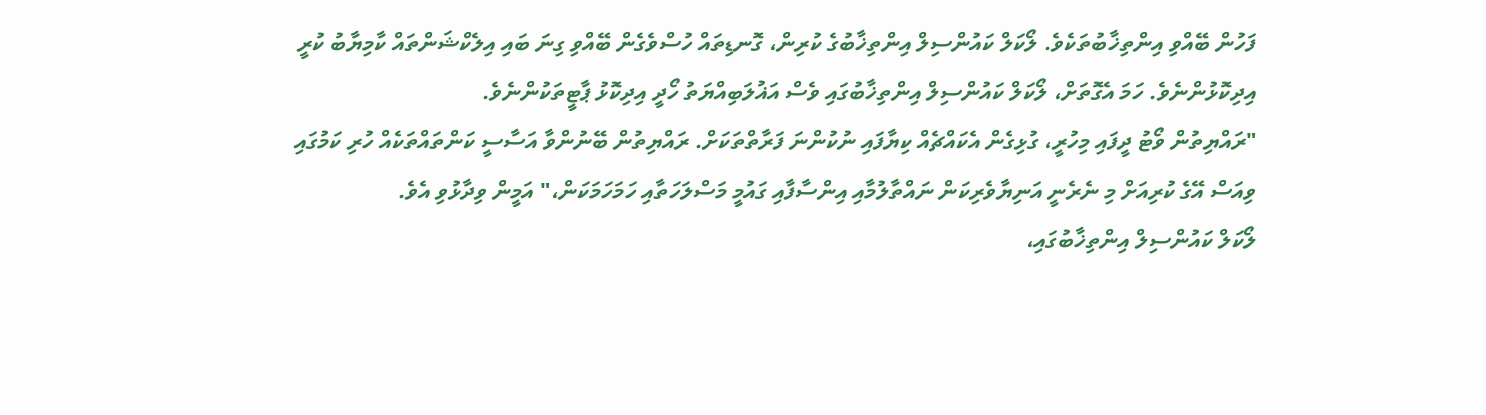ފަހުން ބޭއްވި އިންތިޚާބުތަކެވެ. ލޯކަލް ކައުންސިލް އިންތިޚާބުގެ ކުރިން، ގޮނޑިތައް ހުސްވެގެން ބޭއްވި ގިނަ ބައި އިލެކްޝަންތައް ކާމިޔާބު ކުރީ އިދިކޮޅުންނެވެ. ހަމަ އެގޮތަށް، ލޯކަލް ކައުންސިލް އިންތިޚާބުގައި ވެސް އަޣުލަބިއްޔަތު ހޯދީ އިދިކޮޅު ޕާޓީތަކުންނެވެ.
"ރައްޔިތުން ވޯޓު ދީފައި މިހުރީ، ގުޅިގެން އެކައްޗެއް ކިޔާފައި ނުކުންނަ ފަރާތްތަކަށް. ރައްޔިތުން ބޭނުންވާ އަސާސީ ކަންތައްތަކެއް ހުރި ކަމުގައި ވިއަސް އޭގެ ކުރިއަށް މި ނެރެނީ އަނިޔާވެރިކަން ނައްތާލުމާއި އިންސާފާއި ގައުމީ މަސްލަހަތާއި ހަމަހަމަކަން،" އަމީން ވިދާޅުވި އެވެ.
ލޯކަލް ކައުންސިލް އިންތިޚާބުގައި،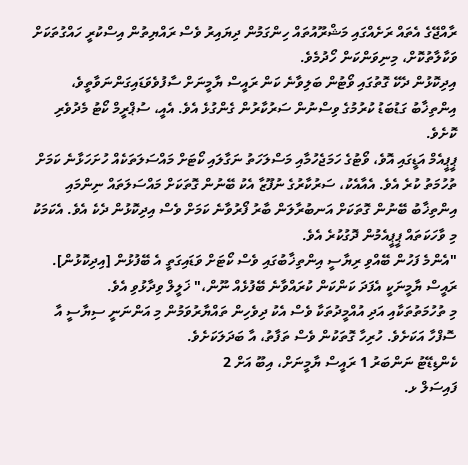ރާއްޖޭގެ އެތައް ރަށެއްގައި މަޝްރޫއުތައް ހިންގަމުން ދިޔައިރު ވެސް ރައްޔިތުން އިސްކުރީ ހައްގުތަކަށް ވަކާލާތުކޮށް، މިނިވަންކަން ހޯދުމެވެ.
އިދިކޮޅުން ދެކޭ ގޮތުގައި ވޯޓުން ބަލިވާނެ ކަން ރައީސް ޔާމީނަށް ސާފުވެވަޑައިގަންނަވާތީވެ، އިންތިޚާބު ގަޑުބަޑު ކުރުމުގެ ވިސްނުން ސަރުކާރުން ގެންގުޅެ އެވެ. އެއީ، ސުޕްރީމް ކޯޓު މެދުވެރި ކޮށެވެ.
ޕީޕީއެމް އަޑީގައި އޮވެ، ވޯޓުގެ ހަމަޖެހުމާއި މަސްލަހަތު ނަގާލައި ކޯޓަށް މައްސަލަތަކެއް ހުށަހަޅާނެ ކަމަށް ތުހުމަތު ކުރެ އެވެ. އެއާއެކު، ސަރުކާރުގެ ނުފޫޒާ އެކު ބޭނުން ގޮތަކަށް މައްސަލަތައް ނިންމައި އިންތިޚާބު ބޭނުން ގޮތަކަށް އަނބުރާލަން ބާރު ފޯރުވާނެ ކަމަށް ވެސް އިދިކޮޅުން ދެކެ އެވެ. އެކަމަކު މި ވާހަކަތައް ޕީޕީއެމުން ދޮގުކުރެ އެވެ.
"އެންމެ ފަހުން ބޭއްވި ރިޔާސީ އިންތިޚާބުގައި ވެސް ކޯޓަށް ވަޑައިގަތީ އެ ބޭފުޅުން [އިދިކޮޅުން]. ރައީސް ޔާމީނަކީ އެފަދަ ކަންކަން ކުރައްވާނެ ބޭފުޅެއް ނޫން،" ޚަލީލް ވިދާޅުވި އެވެ.
މި ތުހުމަތުތަކާއި އަދި އުއްމީދުތަކާ ވެސް އެކު ދިވެހިން ތައްޔާރުވަމުން މި އަންނަނީ ސިޔާސީ އާ ސޮފްހާ އަކަށެވެ. ހުރިހާ ގޮތަކުން ވެސް ތަފާތު، އާ ބަދަލަކަށެވެ.
ކެންޑިޑޭޓު ނަންބަރު 1 ރައީސް ޔާމީނަށް، އިބޫ އަށް 2
ފައިސަލް ޅ.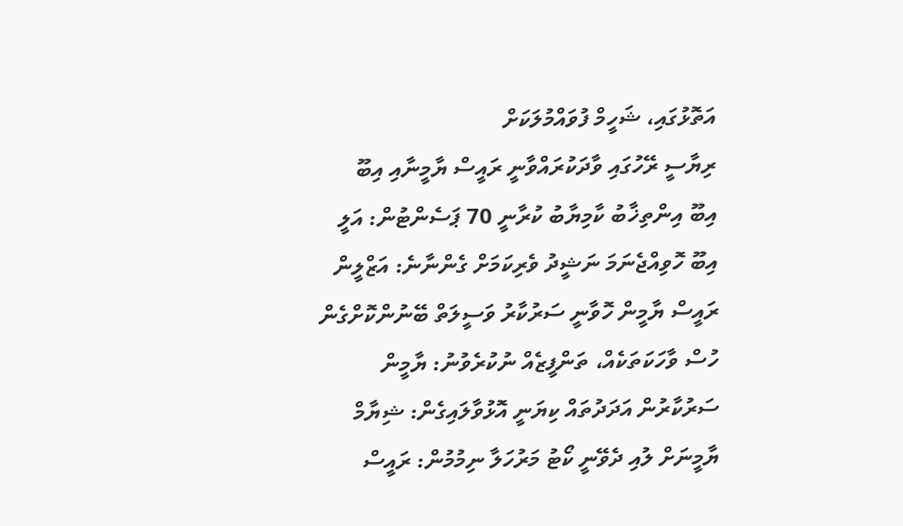އަތޮޅުގައި، ޝަހީމް ފުވައްމުލަކަށް
ރިޔާސީ ރޭހުގައި ވާދަކުރައްވާނީ ރައީސް ޔާމީނާއި އިބޫ
އިބޫ އިންތިޚާބު ކާމިޔާބު ކުރާނީ 70 ޕަސެންޓުން: އަލީ
އިބޫ ހޮވިއްޖެނަމަ ނަޝީދު ވެރިކަމަށް ގެންނާނެ: އަޒްލީން
ރައީސް ޔާމީން ހޮވާނީ ސަރުކާރު ވަސީލަތް ބޭނުންކޮށްގެން
ހުސް ވާހަކަތަކެއް، ތަންފީޒެއް ނުކުރެވުނު: ޔާމީން
ސަރުކާރުން އަދަދުތައް ކިޔަނީ އޮޅުވާލައިގެން: ޝިޔާމް
ޔާމީނަށް ލުއި ދެވޭނީ ކޯޓު މަރުހަލާ ނިމުމުން: ރައީސް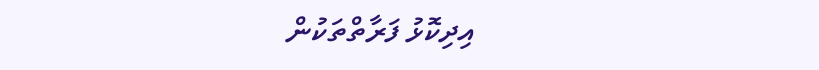އިދިކޮޅު ފަރާތްތަކުން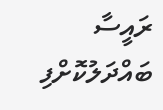ރައީސާ ބައްދަލުކޮށްފި